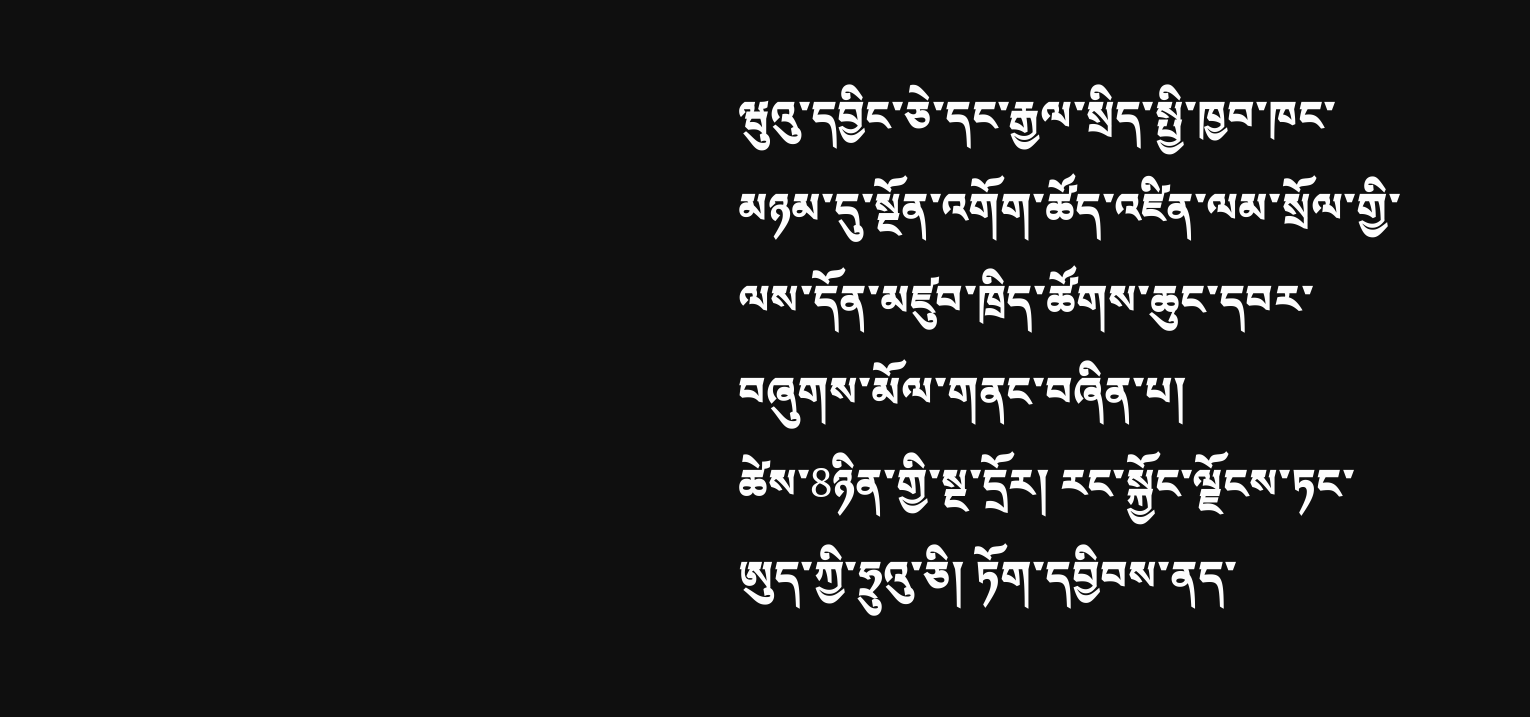ཝུའུ་དབྱིང་ཅེ་དང་རྒྱལ་སྲིད་སྤྱི་ཁྱབ་ཁང་མཉམ་དུ་སྔོན་འགོག་ཚོད་འཛིན་ལམ་སྲོལ་གྱི་ལས་དོན་མཛུབ་ཁྲིད་ཚོགས་ཆུང་དབར་བཞུགས་མོལ་གནང་བཞིན་པ།
ཚེས་8ཉིན་གྱི་སྔ་དྲོར། རང་སྐྱོང་ལྗོངས་ཏང་ཨུད་ཀྱི་ཧྲུའུ་ཅི། ཏོག་དབྱིབས་ནད་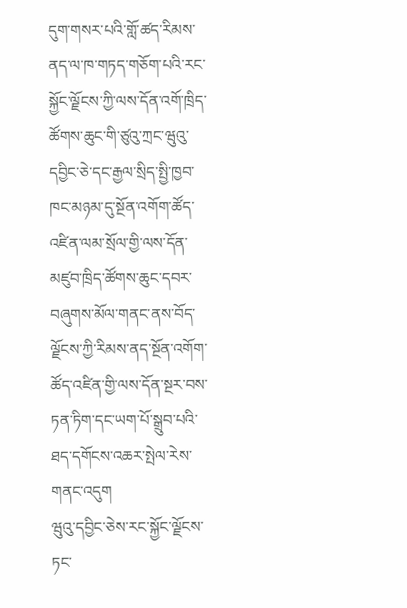དུག་གསར་པའི་གློ་ཚད་རིམས་ནད་ལ་ཁ་གཏད་གཅོག་པའི་རང་སྐྱོང་ལྗོངས་ཀྱི་ལས་དོན་འགོ་ཁྲིད་ཚོགས་ཆུང་གི་ཙུའུ་ཀྲང་ཝུའུ་དབྱིང་ཅེ་དང་རྒྱལ་སྲིད་སྤྱི་ཁྱབ་ཁང་མཉམ་དུ་སྔོན་འགོག་ཚོད་འཛིན་ལམ་སྲོལ་གྱི་ལས་དོན་མཛུབ་ཁྲིད་ཚོགས་ཆུང་དབར་བཞུགས་མོལ་གནང་ནས་བོད་ལྗོངས་ཀྱི་རིམས་ནད་སྔོན་འགོག་ཚོད་འཛིན་གྱི་ལས་དོན་སྔར་བས་ཏན་ཏིག་དང་ཡག་པོ་སྒྲུབ་པའི་ཐད་དགོངས་འཆར་སྤེལ་རེས་གནང་འདུག
ཝུའུ་དབྱིང་ཅེས་རང་སྐྱོང་ལྗོངས་ཏང་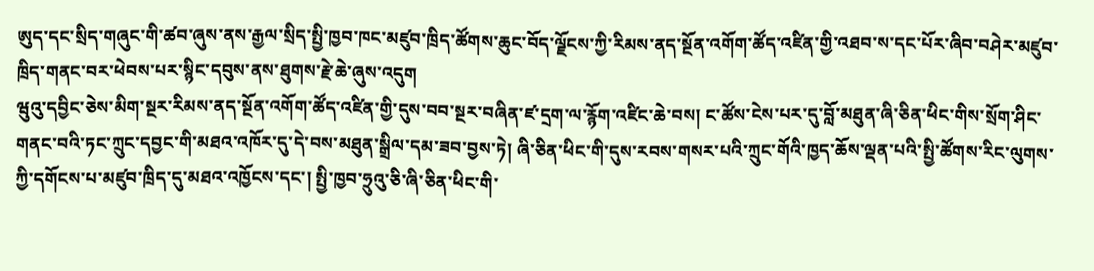ཨུད་དང་སྲིད་གཞུང་གི་ཚབ་ཞུས་ནས་རྒྱལ་སྲིད་སྤྱི་ཁྱབ་ཁང་མཛུབ་ཁྲིད་ཚོགས་ཆུང་བོད་ལྗོངས་ཀྱི་རིམས་ནད་སྔོན་འགོག་ཚོད་འཛིན་གྱི་འཐབ་ས་དང་པོར་ཞིབ་བཤེར་མཛུབ་ཁྲིད་གནང་བར་ཕེབས་པར་སྙིང་དབུས་ནས་ཐུགས་རྗེ་ཆེ་ཞུས་འདུག
ཝུའུ་དབྱིང་ཅེས་མིག་སྔར་རིམས་ནད་སྔོན་འགོག་ཚོད་འཛིན་གྱི་དུས་བབ་སྔར་བཞིན་ཛ་དྲག་ལ་རྙོག་འཛིང་ཆེ་བས། ང་ཚོས་ངེས་པར་དུ་བློ་མཐུན་ཞི་ཅིན་ཕིང་གིས་སྲོག་ཤིང་གནང་བའི་ཏང་ཀྲུང་དབྱང་གི་མཐའ་འཁོར་དུ་དེ་བས་མཐུན་སྒྲིལ་དམ་ཟབ་བྱས་ཏེ། ཞི་ཅིན་ཕིང་གི་དུས་རབས་གསར་པའི་ཀྲུང་གོའི་ཁྱད་ཆོས་ལྡན་པའི་སྤྱི་ཚོགས་རིང་ལུགས་ཀྱི་དགོངས་པ་མཛུབ་ཁྲིད་དུ་མཐའ་འཁྱོངས་དང་། སྤྱི་ཁྱབ་ཧྲུའུ་ཅི་ཞི་ཅིན་ཕིང་གི་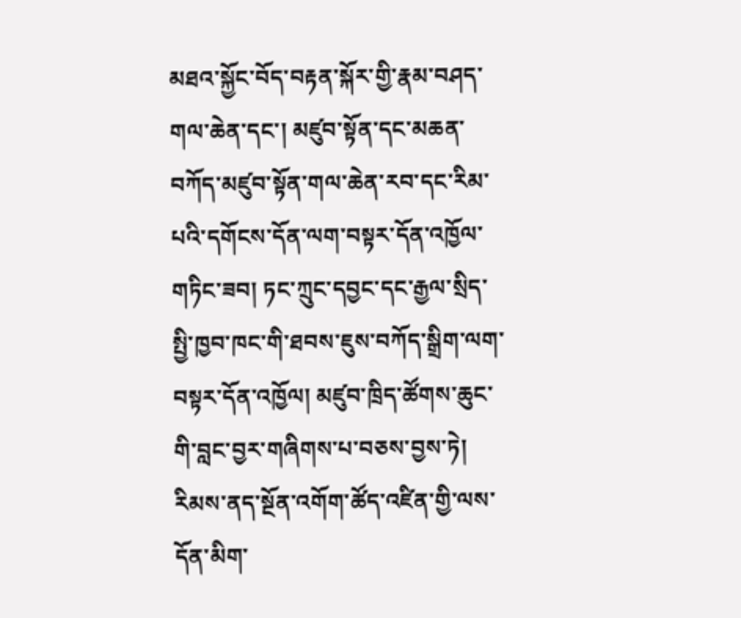མཐའ་སྐྱོང་བོད་བརྟན་སྐོར་གྱི་རྣམ་བཤད་གལ་ཆེན་དང་། མཛུབ་སྟོན་དང་མཆན་བཀོད་མཛུབ་སྟོན་གལ་ཆེན་རབ་དང་རིམ་པའི་དགོངས་དོན་ལག་བསྟར་དོན་འཁྱོལ་གཏིང་ཟབ། ཏང་ཀྲུང་དབྱང་དང་རྒྱལ་སྲིད་སྤྱི་ཁྱབ་ཁང་གི་ཐབས་ཇུས་བཀོད་སྒྲིག་ལག་བསྟར་དོན་འཁྱོལ། མཛུབ་ཁྲིད་ཚོགས་ཆུང་གི་བླང་བྱར་གཞིགས་པ་བཅས་བྱས་ཏེ། རིམས་ནད་སྔོན་འགོག་ཚོད་འཛིན་གྱི་ལས་དོན་མིག་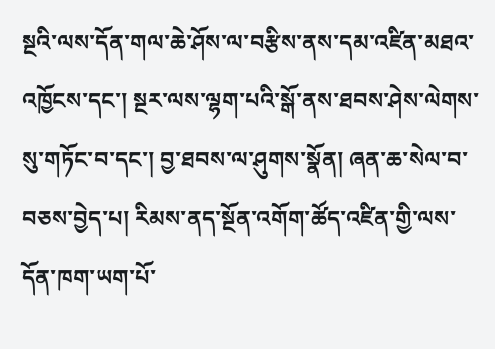སྔའི་ལས་དོན་གལ་ཆེ་ཤོས་ལ་བརྩིས་ནས་དམ་འཛིན་མཐའ་འཁྱོངས་དང་། སྔར་ལས་ལྷག་པའི་སྒོ་ནས་ཐབས་ཤེས་ལེགས་སུ་གཏོང་བ་དང་། བྱ་ཐབས་ལ་ཤུགས་སྣོན། ཞན་ཆ་སེལ་བ་བཅས་བྱེད་པ། རིམས་ནད་སྔོན་འགོག་ཚོད་འཛིན་གྱི་ལས་དོན་ཁག་ཡག་པོ་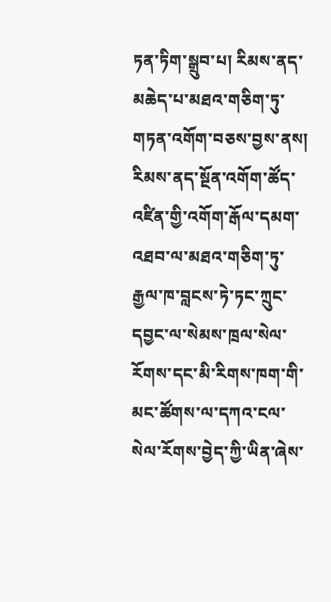ཏན་ཏིག་སྒྲུབ་པ། རིམས་ནད་མཆེད་པ་མཐའ་གཅིག་ཏུ་གཏན་འགོག་བཅས་བྱས་ནས། རིམས་ནད་སྔོན་འགོག་ཚོད་འཛིན་གྱི་འགོག་རྒོལ་དམག་འཐབ་ལ་མཐའ་གཅིག་ཏུ་རྒྱལ་ཁ་བླངས་ཏེ་ཏང་ཀྲུང་དབྱང་ལ་སེམས་ཁྲལ་སེལ་རོགས་དང་མི་རིགས་ཁག་གི་མང་ཚོགས་ལ་དཀའ་ངལ་སེལ་རོགས་བྱེད་ཀྱི་ཡིན་ཞེས་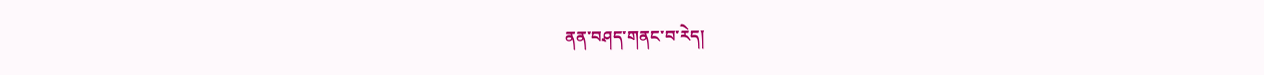ནན་བཤད་གནང་བ་རེད།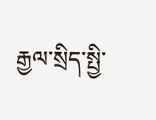རྒྱལ་སྲིད་སྤྱི་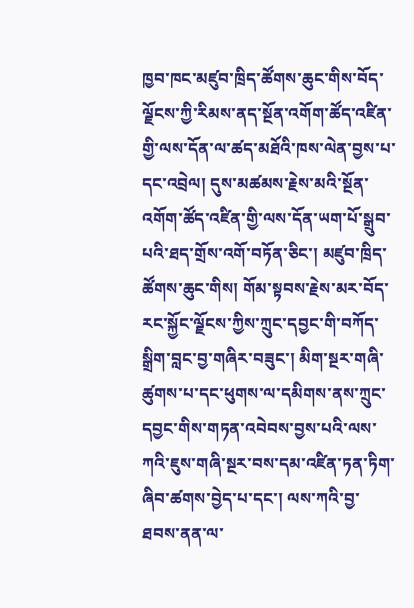ཁྱབ་ཁང་མཛུབ་ཁྲིད་ཚོགས་ཆུང་གིས་བོད་ལྗོངས་ཀྱི་རིམས་ནད་སྔོན་འགོག་ཚོད་འཛིན་གྱི་ལས་དོན་ལ་ཚད་མཐོའི་ཁས་ལེན་བྱས་པ་དང་འབྲེལ། དུས་མཚམས་རྗེས་མའི་སྔོན་འགོག་ཚོད་འཛིན་གྱི་ལས་དོན་ཡག་པོ་སྒྲུབ་པའི་ཐད་གྲོས་འགོ་བཏོན་ཅིང་། མཛུབ་ཁྲིད་ཚོགས་ཆུང་གིས། གོམ་སྟབས་རྗེས་མར་བོད་རང་སྐྱོང་ལྗོངས་ཀྱིས་ཀྲུང་དབྱང་གི་བཀོད་སྒྲིག་བླང་བྱ་གཞིར་བཟུང་། མིག་སྔར་གཞི་ཚུགས་པ་དང་ཕུགས་ལ་དམིགས་ནས་ཀྲུང་དབྱང་གིས་གཏན་འབེབས་བྱས་པའི་ལས་ཀའི་ཇུས་གཞི་སྔར་བས་དམ་འཛིན་ཏན་ཏིག་ཞིབ་ཚགས་བྱེད་པ་དང་། ལས་ཀའི་བྱ་ཐབས་ནན་ལ་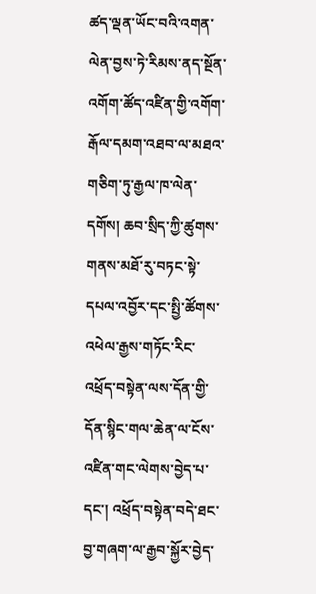ཚད་ལྡན་ཡོང་བའི་འགན་ལེན་བྱས་ཏེ་རིམས་ནད་སྔོན་འགོག་ཚོད་འཛིན་གྱི་འགོག་རྒོལ་དམག་འཐབ་ལ་མཐའ་གཅིག་ཏུ་རྒྱལ་ཁ་ལེན་དགོས། ཆབ་སྲིད་ཀྱི་ཚུགས་གནས་མཐོ་རུ་བཏང་སྟེ་དཔལ་འབྱོར་དང་སྤྱི་ཚོགས་འཕེལ་རྒྱས་གཏོང་རིང་འཕྲོད་བསྟེན་ལས་དོན་གྱི་དོན་སྙིང་གལ་ཆེན་ལ་ངོས་འཛིན་གང་ལེགས་བྱེད་པ་དང་། འཕྲོད་བསྟེན་བདེ་ཐང་བྱ་གཞག་ལ་རྒྱབ་སྐྱོར་བྱེད་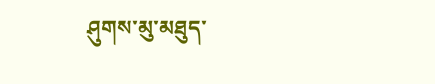ཤུགས་མུ་མཐུད་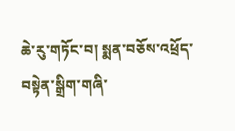ཆེ་རུ་གཏོང་བ། སྨན་བཅོས་འཕྲོད་བསྟེན་སྒྲིག་གཞི་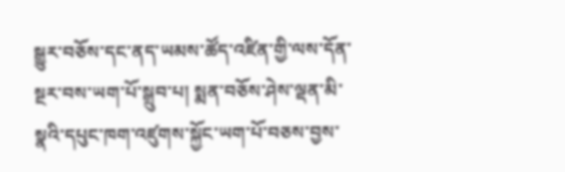སྒྱུར་བཅོས་དང་ནད་ཡམས་ཚོད་འཛིན་གྱི་ལས་དོན་སྔར་བས་ཡག་པོ་སྒྲུབ་པ། སྨན་བཅོས་ཤེས་ལྡན་མི་སྣའི་དཔུང་ཁག་འཛུགས་སྐྱོང་ཡག་པོ་བཅས་བྱས་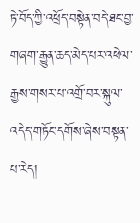ཏེ་བོད་ཀྱི་འཕྲོད་བསྟེན་བདེ་ཐང་བྱ་གཞག་རྒྱུན་ཆད་མེད་པར་འཕེལ་རྒྱས་གསར་པ་འགྲོ་བར་སྐུལ་འདེད་གཏོང་དགོས་ཞེས་བསྟན་པ་རེད།